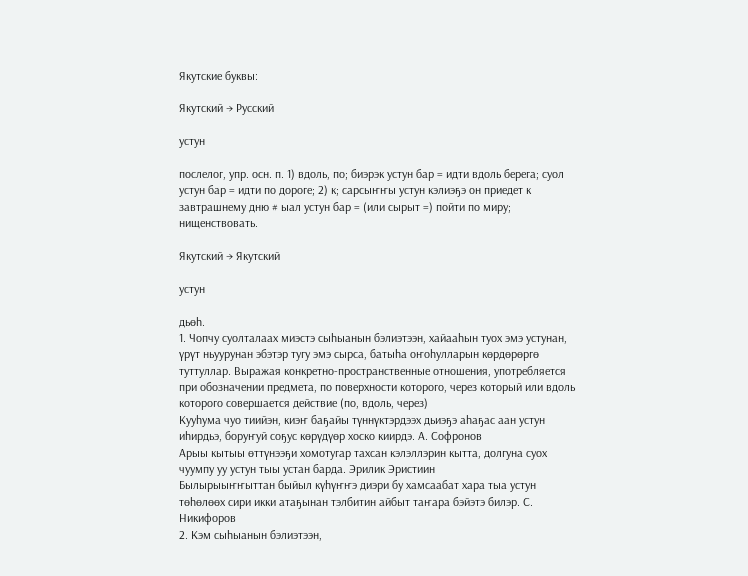Якутские буквы:

Якутский → Русский

устун

послелог, упр. осн. п. 1) вдоль, по; биэрэк устун бар = идти вдоль берега; суол устун бар = идти по дороге; 2) к; сарсыҥҥы устун кэлиэҕэ он приедет к завтрашнему дню # ыал устун бар = (или сырыт =) пойти по миру; нищенствовать.

Якутский → Якутский

устун

дьөһ.
1. Чопчу суолталаах миэстэ сыһыанын бэлиэтээн, хайааһын туох эмэ устунан, үрүт ньуурунан эбэтэр тугу эмэ сырса, батыһа оҥоһулларын көрдөрөргө туттуллар. Выражая конкретно-пространственные отношения, употребляется при обозначении предмета, по поверхности которого, через который или вдоль которого совершается действие (по, вдоль, через)
Кууһума чуо тиийэн, киэҥ баҕайы түннүктэрдээх дьиэҕэ аһаҕас аан устун иһирдьэ, боруҥуй соҕус көрүдүөр хоско киирдэ. А. Софронов
Арыы кытыы өттүнээҕи хомотугар тахсан кэлэллэрин кытта, долгуна суох чуумпу уу устун тыы устан барда. Эрилик Эристиин
Былырыыҥҥыттан быйыл күһүҥҥэ диэри бу хамсаабат хара тыа устун төһөлөөх сири икки атаҕынан тэлбитин айбыт таҥара бэйэтэ билэр. С. Никифоров
2. Кэм сыһыанын бэлиэтээн,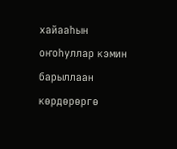хайааһын оҥоһуллар кэмин барыллаан көрдөрөргө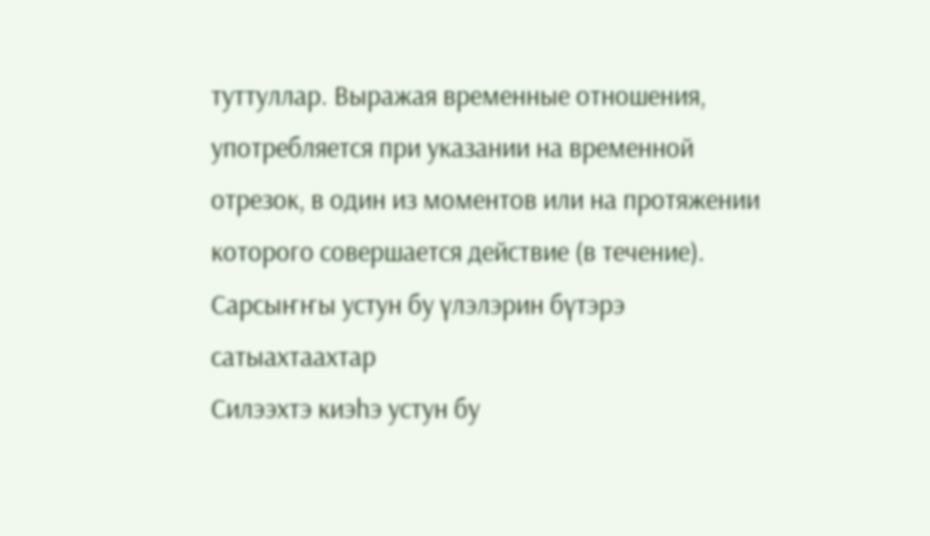туттуллар. Выражая временные отношения, употребляется при указании на временной отрезок, в один из моментов или на протяжении которого совершается действие (в течение). Сарсыҥҥы устун бу үлэлэрин бүтэрэ сатыахтаахтар
Силээхтэ киэһэ устун бу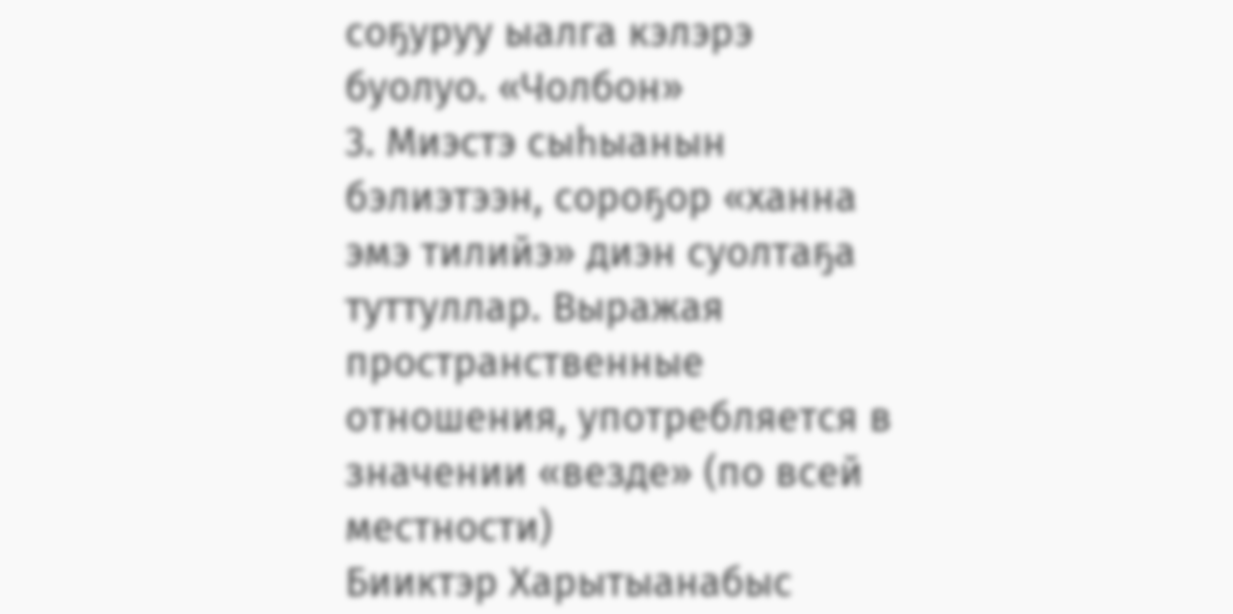соҕуруу ыалга кэлэрэ буолуо. «Чолбон»
3. Миэстэ сыһыанын бэлиэтээн, сороҕор «ханна эмэ тилийэ» диэн суолтаҕа туттуллар. Выражая пространственные отношения, употребляется в значении «везде» (по всей местности)
Бииктэр Харытыанабыс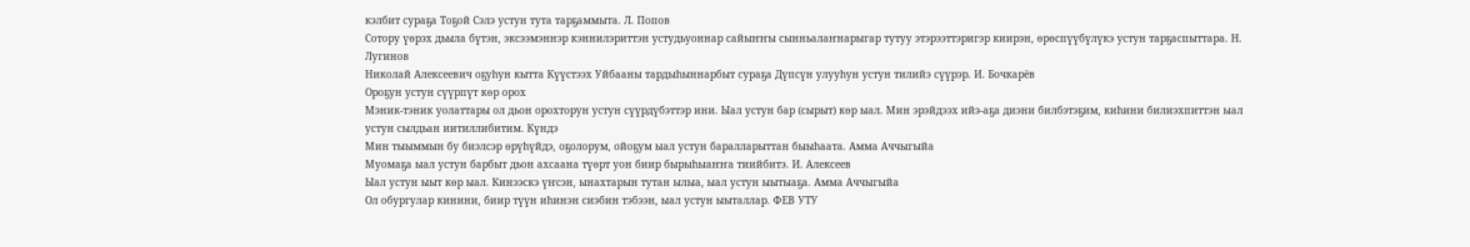кэлбит сураҕа Тоҕой Сэлэ устун тута тарҕаммыта. Л. Попов
Сотору үөрэх дьыла бүтэн, эксээмэннэр кэннилэриттэн устудьуоннар сайыҥҥы сынньалаҥнарыгар тутуу этэрээттэригэр киирэн, өрөспүүбүлүкэ устун тарҕаспыттара. Н. Лугинов
Николай Алексеевич оҕуһун кытта Күүстээх Уйбааны тардыһыннарбыт сураҕа Дүпсүн улууһун устун тилийэ сүүрэр. И. Бочкарёв
Ороҕун устун сүүрпүт көр орох
Мэник-тэник уолаттары ол дьон орохторун устун сүүрдүбэттэр ини. Ыал устун бар (сырыт) көр ыал. Мин эрэйдээх ийэ-аҕа диэни билбэтэҕим, киһини билиэхпиттэн ыал устун сылдьан иитиллибитим. Күндэ
Мин тыыммын бу биэлсэр өрүһүйдэ, оҕолорум, ойоҕум ыал устун баралларыттан быыһаата. Амма Аччыгыйа
Муомаҕа ыал устун барбыт дьон ахсаана түөрт уон биир бырыһыаҥҥа тиийбитэ. И. Алексеев
Ыал устун ыыт көр ыал. Кинээскэ үҥсэн, ынахтарын тутан ылыа, ыал устун ыытыаҕа. Амма Аччыгыйа
Ол обургулар кинини, биир түүн иһинэн сиэбин тэбээн, ыал устун ыыталлар. ФЕВ УТУ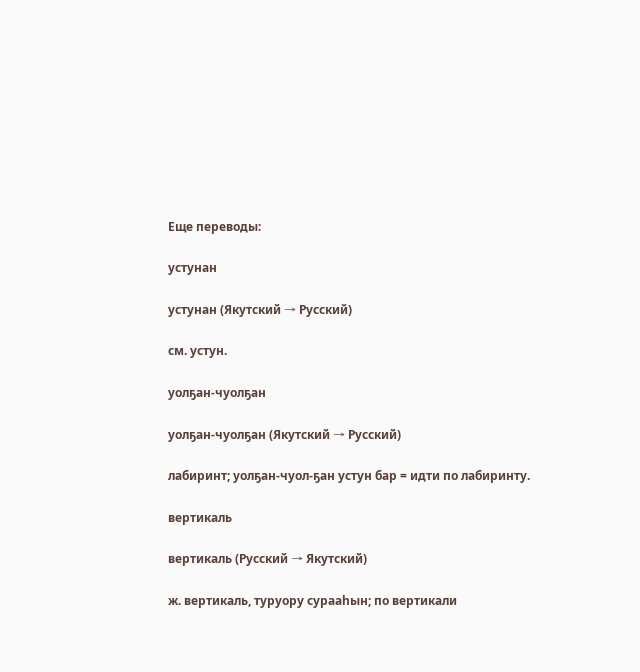Еще переводы:

устунан

устунан (Якутский → Русский)

см. устун.

уолҕан-чуолҕан

уолҕан-чуолҕан (Якутский → Русский)

лабиринт; уолҕан-чуол-ҕан устун бар = идти по лабиринту.

вертикаль

вертикаль (Русский → Якутский)

ж. вертикаль, туруору сурааһын; по вертикали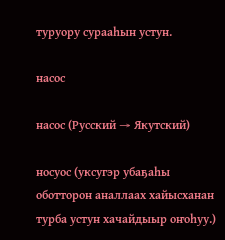туруору сурааһын устун.

насос

насос (Русский → Якутский)

носуос (уксугэр убаҕаһы оботторон аналлаах хайысханан турба устун хачайдыыр оҥоһуу.)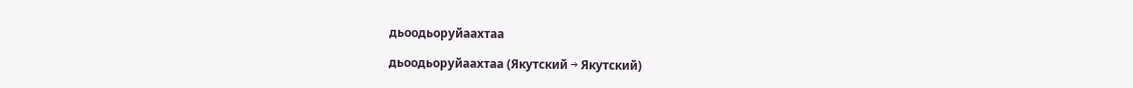дьоодьоруйаахтаа

дьоодьоруйаахтаа (Якутский → Якутский)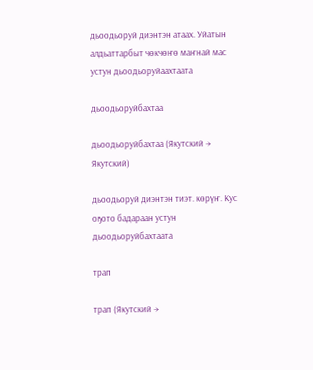дьоодьоруй диэнтэн атаах. Уйатын алдьаттарбыт чөкчөҥө маҥнай мас устун дьоодьоруйаахтаата

дьоодьоруйбахтаа

дьоодьоруйбахтаа (Якутский → Якутский)

дьоодьоруй диэнтэн тиэт. көрүҥ. Кус оҕото бадараан устун дьоодьоруйбахтаата

трап

трап (Якутский →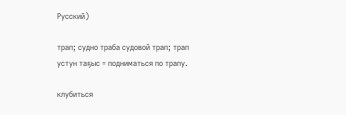Русский)

трап; судно траба судовой трап; трап устун таҕыс = подниматься по трапу.

клубиться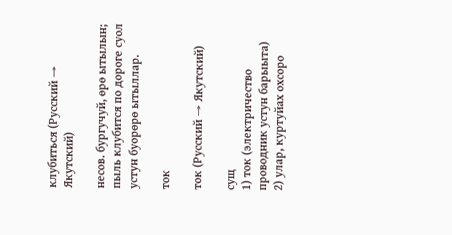клубиться (Русский → Якутский)

несов. бургучуй, өрө ытылын; пыль клубится по дороге суол устун буорөрө ытыллар.

ток

ток (Русский → Якутский)

сущ
1) ток (электричество проводник устун барыыта)
2) улар, куртуйах охсоро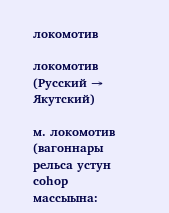локомотив

локомотив (Русский → Якутский)

м. локомотив (вагоннары рельса устун соһор массыына: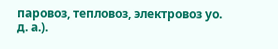паровоз, тепловоз, электровоз уо. д. а.).